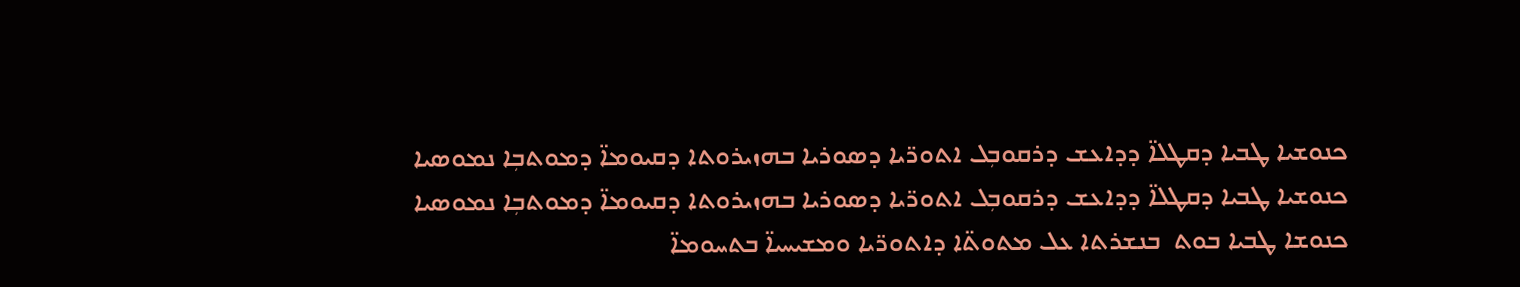ܟܢܘܫܝܐ ܛܒܝܐ ܕܩܛܠܐ̈ ܕܕܐܥܫ ܕܪܩܘܒܼܠ ܐܬܘܪ̈ܝܐ ܕܣܘܪܝܐ ܒܗܙܝܪܘܬܐ ܕܩܝܘܡܐ̈ ܕܡܘܬܒܼܐ ܢܡܘܣܝܐ
ܟܢܘܫܝܐ ܛܒܝܐ ܕܩܛܠܐ̈ ܕܕܐܥܫ ܕܪܩܘܒܼܠ ܐܬܘܪ̈ܝܐ ܕܣܘܪܝܐ ܒܗܙܝܪܘܬܐ ܕܩܝܘܡܐ̈ ܕܡܘܬܒܼܐ ܢܡܘܣܝܐ
ܟܢܘܫܐ ܛܒܝܐ ܒܘܬ  ܒܢܫܪܬܐ ܥܠ ܡܬܘܬ̈ܐ ܕܐܬܘܪ̈ܝܐ ܘܡܫܝܚܝܐ̈ ܒܬܚܘܡܐ̈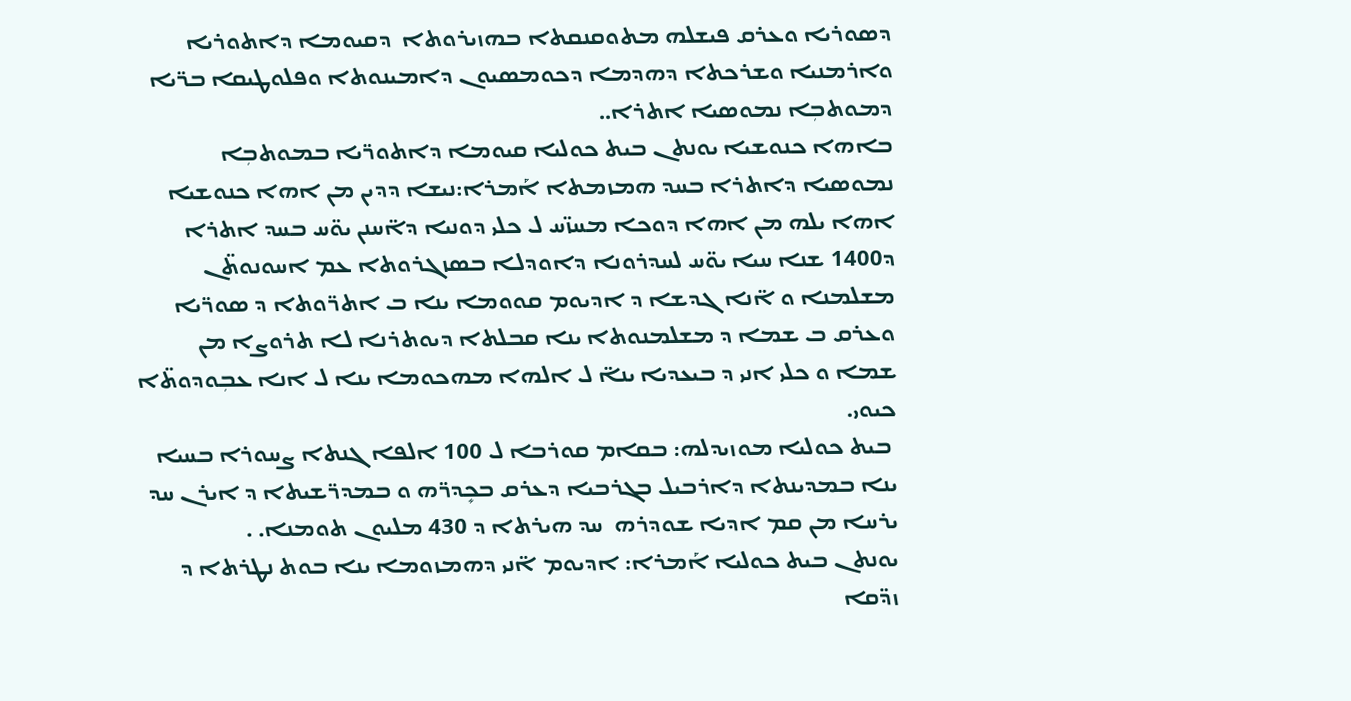ܕܣܘܪܝܐ ܘܥܪܩ ܦܝܫܠܗ ܡܬܘܩܢܩܬܐ ܒܗܙܝܪܘܬܐ  ܕܩܝܘܡܐ ܕܐܬܘܪܝܐ ܘܐܪܡܢܝܐ ܘܫܪܟܬܐ ܕܗܕܡܐ ܕܟܘܡܣܝܘܢ ܕܐܡܝܢܘܬܐ ܘܦܠܘܛܝܩܐ ܒܪ̈ܝܐ ܕܡܘܬܒܼܐ ܢܡܘܣܝܐ ܐܬܪܐ..
ܒܐܗܐ ܟܢܘܫܝܐ ܝܘܢܬܢ ܒܝܬ ܟܘܠܝܐ ܩܝܘܡܐ ܕܐܬܘܪ̈ܝܐ ܒܡܘܬܒܼܐ ܢܡܘܣܝܐ ܕܐܬܪܐ ܒܚܕ ܗܡܙܡܬܐ ܐܰܡܪܐ:ܢܝܫܐ ܕܕܝܢ ܡܢ ܐܗܐ ܟܢܘܫܝܐ ܐܗܐ ܝܠܗ ܡܢ ܐܗܐ ܕܘܟܐ ܡܚܙ̈ܚ ܠ ܟܠܝ ܕܘܢܝܐ ܕܐ̈ܚܢܢ ܝܘ̈ܚ ܒܚܕ ܐܬܪܐ ܕ1400 ܫܢܐ ܚܝܐ ܝܘ̈ܚ ܠܚܕܪܘܢܐ ܕܐܘܕܠܐ ܒܣܙܓܪܘܬܐ ܥܡ ܐܚܘܢܘܬ̈ܢ ܡܫܠܡܢܐ ܘ ܐ̈ܢܐ ܓܕܫܐ ܕ ܐܕܝܘܡ ܩܘܘܡܐ ܝܢܐ ܒ ܐܬܪ̈ܘܬܐ ܕ ܣܘܪ̈ܝܐ ܘܥܪܩ ܒ ܫܡܐ ܕ ܡܫܠܡܢܘܬܐ ܝܢܐ ܩܒܠܬܐ ܕܝܘܬܪܢܐ ܠܐ ܬܪܘܨܐ ܡܢ ܫܡܐ ܘ ܟܠܝ ܐܢܝ ܕ ܒܝܥܕܝܐ ܝܢܐ̈ ܠ ܐܠܗܐ ܡܗܟܘܡܐ ܝܢܐ ܠ ܐܢܐ ܥܒܼܘܕܘܬ̈ܐ ܟܝܘܝ.
 ܒܝܬ ܟܘܠܝܐ ܡܘܙܝܕܠܗ: ܒܩܐܡ ܩܘܪܒܐ ܠ 100 ܐܠܦܐ ܓܢܬܐ ܨܚܘܪܐ ܒܚܝܐ ܝܢܐ ܒܡܕܝܢܬܐ ܕܐܪܒܝܠ ܒܓܪܒܝܐ ܕܥܪܩ ܒܟܻܕܪ̈ܗ ܘ ܒܡܕܪ̈ܫܝܬܐ ܕ ܐܝܪܢ ܚܕ ܝܪܚܐ ܡܢ ܩܡ ܐܕܝܐ ܫܘܕܪܗ  ܚܕ ܗܝܪܬܐ ܕ 430 ܡܠܝܘܢ ܬܘܡܢܐ. .
ܝܘܢܬܢ ܒܝܬ ܟܘܠܝܐ ܐܰܡܪܐ: ܐܕܝܘܡ ܐ̈ܢܝ ܕܗܡܙܘܡܐ ܝܢܐ ܒܘܬ ܢܛܪܬܐ ܕ ܙܕ̈ܩܐ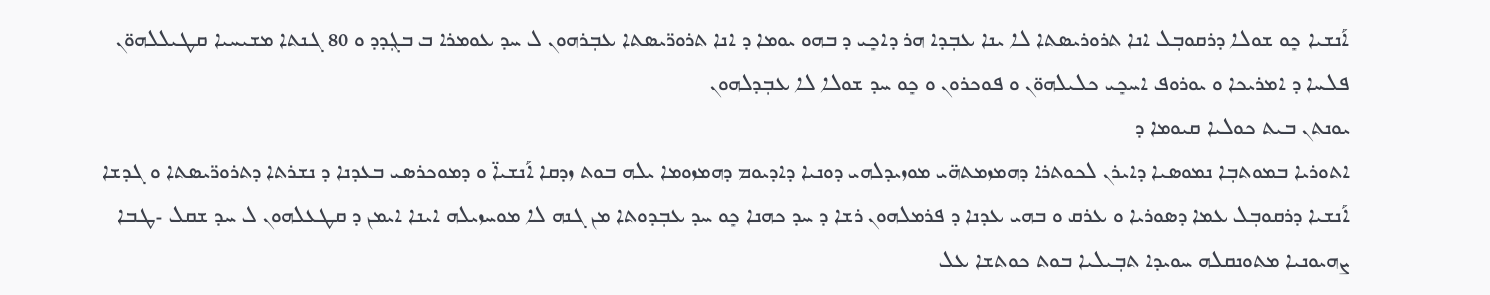ܐܰܢܫܝܐ ܟܻܘ ܫܘܠܐ ܕܪܩܘܒܼܠ ܐܢܐ ܬܪܘܪܝܣܬܐ ܠܐ ܝܢܐ ܥܒܼܕܐ ܗܪ ܕܐܟܻܝ ܕ ܒܗܘ ܝܘܡܐ ܕ ܐܢܐ ܬܪܘܪ̈ܝܣܬܐ ܥܒܼܪܗܘܢ ܠ ܚܕ ܥܘܡܪܐ ܒ ܒܓܼܕܕ ܘ 80 ܓܢܬܐ ܡܫܝܚܝܐ ܩܛܝܠܠܗܘ̈ܢ ܦܠܚܐ ܕ ܐܡܪܝܟܐ ܘ ܝܘܪܘܦ ܐܚܟܻܝ ܟܠܝܠܗܘ̈ܢ ܘ ܦܘܟܪܘܢ ܘ ܟܻܘ ܚܕ ܫܘܠܐ ܠܐ ܥܒܼܕܠܗܘܢ
ܝܘܢܬܢ ܒܝܬ ܟܘܠܝܐ ܩܝܘܡܐ ܕ
ܐܬܘܪܝܐ ܒܡܘܬܒܼܐ ܢܡܘܣܝܐ ܕܐܝܪܢ ܠܟܘܬܪܐ ܕܗܡܙܡܬܗ̈ܝ ܡܘܙܝܕܠܗܝ ܕܘܢܝܐ ܕܐܕܝܘܡ ܕܗܡܙܘܡܐ ܝܠܗ ܒܘܬ ܙܕܩܐ ܐܰܢܫܝܐ̈ ܘ ܕܡܘܟܪܣܝ ܒܥܕܢܐ ܕ ܢܫܪܬܐ ܕܬܪܘܪ̈ܝܣܬܐ ܘ ܓܕܫܐ ܐܰܢܫܝܐ ܕܪܩܘܒܼܠ ܥܡܐ ܕܣܘܪܝܐ ܘ ܥܪܩ ܘ ܒܗܝ ܥܕܢܐ ܕ ܦܪܡܠܗܘܢ ܪܫܐ ܕ ܚܕ ܟܗܢܐ ܟܻܘ ܚܕ ܥܒܼܕܘܬܐ ܡܢ ܓܢܗ ܠܐ ܡܘܚܙܝܠܗ ܐܝܢܐ ܐܝܡܢ ܕ ܩܛܥܠܗܘܢ ܠ ܚܕ ܫܩܠ -ܛܒܐ ܨܗܝܘܢܝܐ ܡܬܘܢܩܠܗ ܚܘܝܕܐ ܬܒܼܝܠܝܐ ܒܘܬ ܟܘܬܫܐ ܥܠ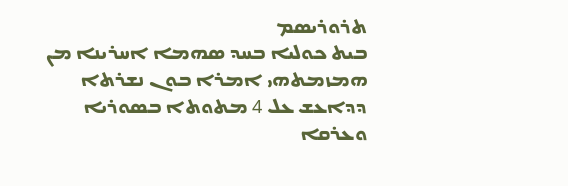ܬܪܘܪܝܣܡ
ܒܝܬ ܟܘܠܝܐ ܒܚܕ ܣܗܡܐ ܐܚܪܝܢܐ ܡܢ ܗܡܙܡܬܗܝ ܐܡܪܐ ܒܘܢ ܢܫܪܬܐ ܕܕܐܥܫ ܥܠ 4 ܡܬܘܬܐ ܒܣܘܪܝܐ ܘܥܪܩܐ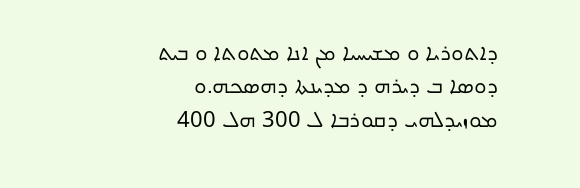ܕܐܬܘܪܝܐ ܘ ܡܫܝܚܝܐ ܡܢ ܐܢܐ ܡܬܘܬܐ ܘ ܒܝܬ ܕܘܣܐ ܒ ܕܝܪܗ ܕ ܡܕܝܢܬܐ ܕܗܣܟܗ.ܘ ܡܘܙܝܕܠܗܝ ܕܩܘܪܒܐ ܠ 300 ܗܠ 400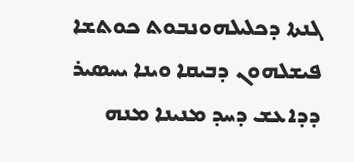ܓܢܬܐ ܕܟܠܝܠܗܘܢܒܘܬ ܟܘܬܫܐ ܦܝܫܠܗܘܢ ܕܒܝܩܐ ܘܝܢܐ ܝܚܣܝܪ ܕܕܐܥܫ ܕܚܕ ܡܢܝܢܐ ܡܢܗ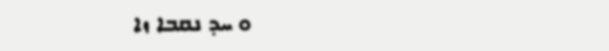ܘ ܚܕ ܢܩܒܐ ܙܐ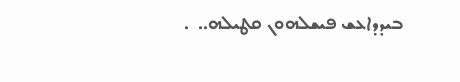ܒܝܕܕܐܥܫ ܦܝܫܠܗܘܢ ܩܛܝܠܗ..  .